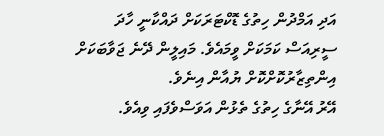އަދި އަމްދުން ހިތުގެ ޑޮކްޓަރަކަށް ދައްކާނީ ހާދަ ސީރިއަސް ކަމަކަށް ވީމައެވެ. މައިލީން ދޭނެ ޖަވާބަކަށް އިންތިޒާރުކޮށްކޮށް ޔުއާން އިނެވެ.
އޭރު އޭނާގެ ހިތުގެ ތެޅުން އަވަސްވެފައި ވިއެވެ.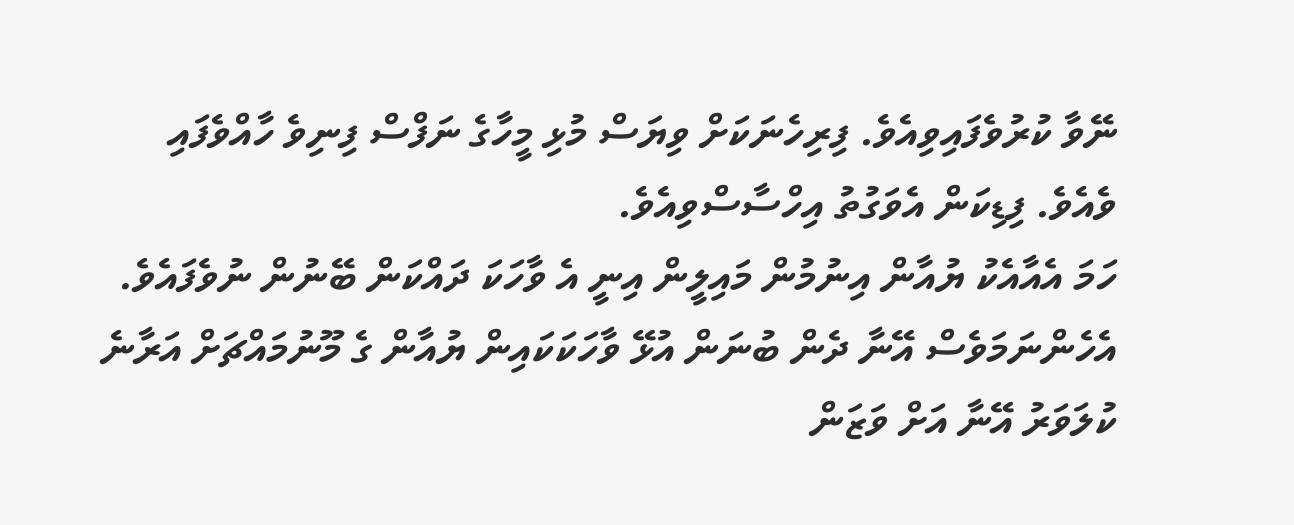ނޭވާ ކުރުވެފައިވިއެވެ. ފިރިހެނަކަށް ވިޔަސް މުޅި މީހާގެ ނަފްސް ފިނިވެ ހާއްވެފައި ވެއެވެ. ފިޑިކަން އެވަގުތު އިހްސާސްވިއެވެ.
ހަމަ އެއާއެކު ޔުއާން އިނުމުން މައިލީން އިނީ އެ ވާހަކަ ދައްކަން ބޭނުން ނުވެފައެވެ. އެހެންނަމަވެސް އޭނާ ދެން ބުނަން އުޅޭ ވާހަކަކައިން ޔުއާން ގެ މޫނުމައްޗަށް އަރާނެ ކުލަވަރު އޭނާ އަށް ވަޒަން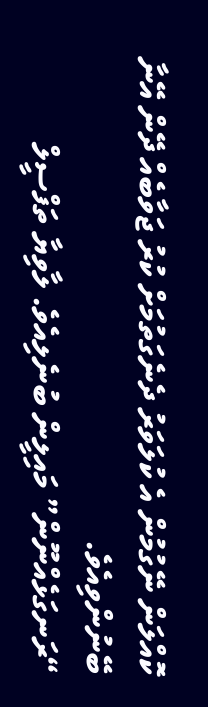ކޮއްލަން ނޭގުމުން އެ ކުލަވަރު ދެނެގަތުމަށް ކުރު ޖަވާބެއް ދޭން އޭނާ ބޭނުންވިއެވެ.
“ރަނގަޅެއްނޫން” މައިލީން ބުނެލިއެވެ. ލާވިޔާ ތަފްސީލް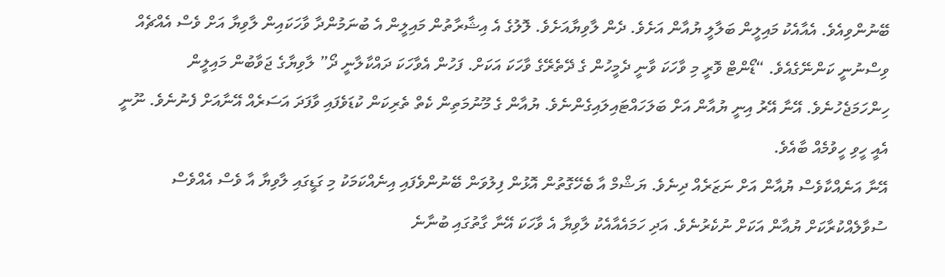ބޭނުންވިއެވެ. އެއާއެކު މައިލީން ބަލާލީ ޔުއާން އަށެވެ. ދެން ލާވިޔާއަށެވެ. ލޮލުގެ އެ އިޝާރާތުން މައިލީން އެ ބުނަމުންދާ ވާހަކައިން ލާވިޔާ އަށް ވެސް އެއްޗެއް ވިސްނުނީ ކަންނޭގެއެވެ. “ޑޯންޓް ވޮރީ މި ވާހަކަ ވާނީ ދެމީހުން ގެ ދޭތެރޭގެ ވާހަކަ އަކަށް. ފަހުން އެވާހަކަ ދައްކާލާނީ ދޯ” ލާވިޔާގެ ޖަވާބުން މައިލީން ހިންހަމަޖެހުނެވެ. އޭނާ އޭރު އިނީ ޔުއާން އަށް ބަލަހައްޓައިލައިގެންނެވެ. ޔުއާން ގެ މޫނުމަތިން ކެތް ތެރިކަން ކުޑަވެފައި ވާފަދަ އަސަރެއް އޭނާއަށް ފެނުނެވެ. ނޫނީ އެއީ ހީވި ހީވުމެއް ބާއެވެ.
އޭނާ އަނެއްކާވެސް ޔުއާން އަށް ނަޒަރެއް ދިނެވެ. ޔަޝްމް އާ ބެހޭގޮތުން އޮޅުން ފިލުވަން ބޭނުންވެފައި އިނެއްކަމަކު މި ގަޑީގައި ލާވިޔާ އާ ވެސް އެއްވެސް ސުވާލެއްކުރާކަށް ޔުއާން އަކަށް ނުކެރުނެވެ. އަދި ހަމައެއާއެކު ލާވިޔާ އެ ވާހަކަ އޭނާ ގާތުގައި ބުނާނެ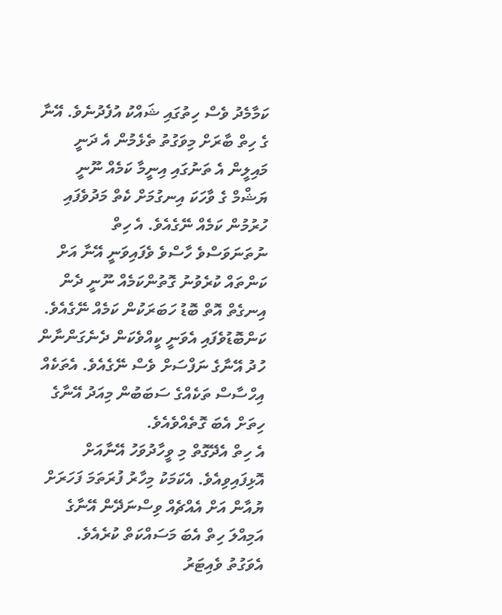ކަމާމެދު ވެސް ހިތުގައި ޝައްކު އުފެދުނެވެ. އޭނާ ގެ ހިތް ބާރަށް މިވަގުތު ތެޅެމުން އެ ދަނީ މައިލީން އެ ތަނުގައި އިނީމާ ކަމެއް ނޫނީ ޔަޝްމް ގެ ވާހަކަ އިނގުމަށް ކެތް މަދުވެފައި ހުރުމުން ކަމެއް ނޭގެއެވެ. އެ ހިތް ނުތަނަވަސްވެ ހާސްވެ ވެފައިވަނީ އޭނާ އަށް ކަންތައް ކުރެވުނު ގޮތުންކަމެއް ނޫނީ ދެން އިނގެތް އޮތް ބޮޑު ހަބަރަކުން ކަމެއް ނޭގެއެވެ. ކަންބޮޑުވެފައި އެވަނީ ކީއްވެކަން ދެނެގަންނާން ހުދު އޭނާގެ ނަފްސަށް ވެސް ނޭގެއެވެ. އެތަކެއް އިހްސާސް ތަކެއްގެ ސަބަބުން މިއަދު އޭނާގެ ހިތަށް އެބަ ގޮތެއްވެއެވެ.
އެ ހިތް އެދޭގޮތް މި ވީހާދުވަހު އޭނާއަށް އޮޅިފައިވިއެވެ. އެކަމަކު މިހާރު ފުރަތަމަ ފަހަރަށް ޔުއާން އަށް އެއްޗެއް ވިސްނަދޭން އޭނާގެ އަމިއްލަ ހިތް އެބަ މަސައްކަތް ކުރެއެވެ.
އެވަގުތު ވެއިޓަރު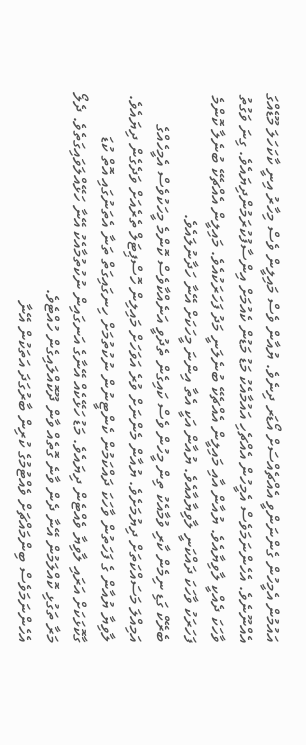އައުމުން އެމީހުން ގެންނަންވީ އެއްޗެއްސަށް އޯޑަރ ދިނެވެ. ޔުއާން ވެސް މައިލީން ވެސް މިހާރު އިނީ ކާކަހަލަ މޫޑެއްގަ އެއްނޫނެވެ. އެހެންނަމަވެސް އެމީހުން އެއްޗެހި އައުމާއެކު މަޑު މަޑުން ކެއުމަށް އިންސާފުކުރަމުންދިޔައެވެ. ގިނަ ވަގުތު ވާހަކަ ދެއްކީ ލާވިޔާއެވެ. ޔުއާން އާއި މައިލީން އެއްޗެކޭ ބުނެލަނީ މަދު ފަހަރަކުއެވެ. މައިލީން އެއްޗެކޭ ބުނެލާ ކޮންމެ ފަހަރަކު ވާހަކަ ދައްކަނީ ލާވިޔާއާއެވެ. ޔުއާން އަކީ އެތާ އިންނަ މީހަކަށް އޭނާ ހަދާނުލައެވެ.
ބެރޭކް ގަޑި ނިމެން ކާރި ވުމާއެކު ތިން މީހުން ވެސް ކައިގެން ތެދުވީ އަނެއްކާވެސް ކޮންމެ މީހަކުވެސް އެމީހެއްގެ އަމިއްލަ މަސައްކަތަށް ދިޔުމަށެވެ. ޔުއާން މެންނަށް ވުރެ އަވަހަށް މައިލިން ހޮސްޕިޓަލް ތެރެއަށް ވަދެގެން ދިޔައެވެ. ލާވިޔާ ޔުއާން ގެ ފަހަތުން ވާހަކަ ދައްކަމުން ކެންޓީނުން ނުކުތުމަށް ހިނގައިގަތް ތަނާ އެތަނުގައި އޮތް ކުޑަ ގާކޮޅަކަށް އަރައި ލާވިޔާ ވެއްޓެން ދިޔައެވެ. މަޑު ހަޅޭކެއް އޭނާގެ އަނގައިން ނުކުތުމާއެކު އޭނާ ހަޅޭއްލަވައިގަތެވެ. ދެލޯ މަރާ ތަގުޅި ކޮއްލަމުން އޭނާ ދެން ވާނެ ގޮތެއް ވާން ދޫކޮއްލައިގެން ހުއްޓެވެ.
އެހެންނަމަވެސް ބިންމައްޗަށް ވެއްޓުމުގެ ކުރިން ބާރުގަދަ އަތަކުން އޭނާ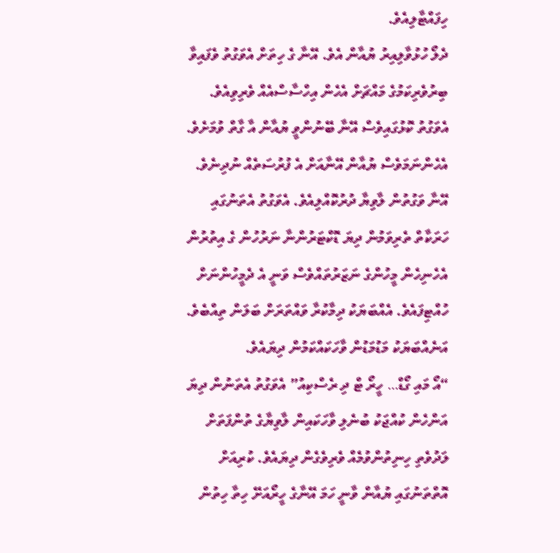ހިފައްޓާލިއެވެ.
ދެލޯ ހުޅުވާލިއިރު ޔުއާން އެވެ. އޭނާ ގެ ހިތަށް އެވަގުތު ވެފައިވާ ބިރުވެރިކަމުގެ މައްޗަށް އެހެން އިހްސާސްއެއް ވެރިވިއެވެ. އެވަގުތު ކޮޅުގައިވެސް އޭނާ ބޭނުންވީ ޔުއާން އާ ގާތް ވުމަށެވެ. އެހެންނަމަވެސް ޔުއާން އޭނާއަށް އެ ފުރުސަތެއް ނުދިނެވެ.
އޭނާ ވަގުތުން ލާވިޔާ ދުރުކޮއްލިއެވެ. އެވަގުތު އެތަނުގައި ހަރަކާތް ތެރިވަމުން ދިޔަ ޑޮކްޓަރުންނާ ނަރުހުން ގެ އިތުރުން އެހެނިހެން މީހުންގެ ނަޒަރުތައްވެސް ވަނީ އެ ދެމީހުންނަށް ހުއްޓިފައެވެ. އެއްބަޔަކު ދިމާކުރާ ވައްތަރަށް ބަލަން ތިއްބެވެ. އަނެއްބަޔަކު މަޑުމަޑުން ވާހަކައްކަމުން ދިޔައެވެ.
“އޯ މައި ގޯޑް… ހީރޯ ޓް ދި ރެސްކިއު” އެވަގުތު އެތަނުން ދިޔަ އަންހެން ކުއްޖަކު ބުނެލި ވާހަކައިން ލާވިޔާގެ ތުންފަތަށް ލަދުވެތި ހިނިތުންވުމެއް ވެރިވެގެން ދިޔައެވެ. ކުރިއަށް އޮތްތަނުގައި ޔުއާން ވާނީ ހަމަ އޭނާގެ ހީރޯއަށޭ ހިތާ ހިތުން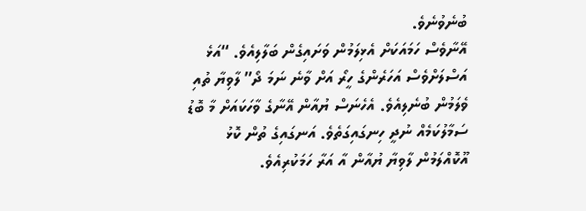ބުނެވުނެވެ.
އޭނާވެސް ހަމައަކަށް އެޅިލަމުން ވަށައިގެން ބަލާލިއެވެ. “އަޅެ އަސްލަށްވެސް އަހަރެންގެ ހީރޯ އަށް ވާނެ ނަމަ ދޯ” ލާވިޔާ ތުއި ވެލަމުން ބުނެލިއެވެ. އެހެނަސް ޔުއާން އޭނާގެ ވާހަކައަށް މާ ބޮޑު ސަމާލުކަމެއް ނުދީ ހިނގައިގަތެވެ. އަނގައިގެ ތުން ކޮޅު އޫކޮއްލަމުން ލާވިޔާ ޔުއާން އާ އަރާ ހަމަކުރިއެވެ.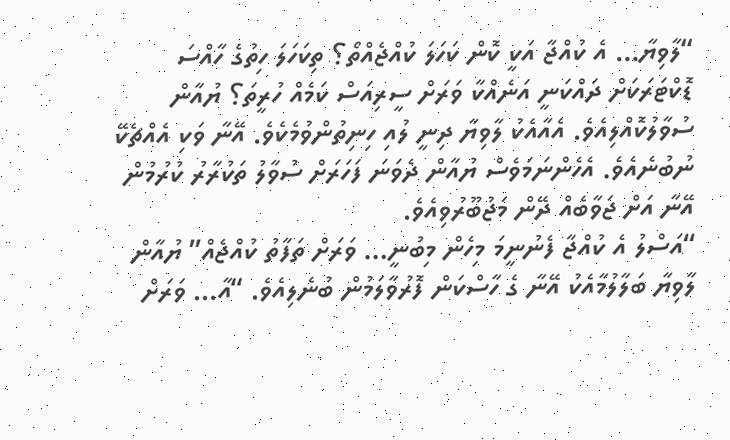“ލާވިޔާ… އެ ކުއްޖާ އަކީ ކޮން ކަހަލަ ކުއްޖެއްތޯ؟ ތިކަހަލަ ހިތުގެ ހާއްސަ ޑޮކްޓަރަކަށް ދައްކަނީ އަނެއްކާ ވަރަށް ސީރިއަސް ކަމެއް ހުރީތަ؟ ޔުއާން ސުވާލުކޮއްލިއެވެ. އެއާއެކު ލާވިޔާ ދިނީ ލުއި ހިނިތުންވުމެކެވެ. އޭނާ ވަކި އެއްޗެކޭ ނުބުނެއެވެ. އެހެންނަމަވެސް ޔުއާން ދެވަނަ ފަހަރަށް ސުވާލު ތަކުރާރު ކުރުމުން އޭނާ އަށް ޖަވާބެއް ދޭން މަޖުބޫރުވިއެވެ.
“އަސްލު އެ ކުއްޖާ ފެނުނީމަ މިހެން މިބުނީ… ވަރަށް ތަފާތު ކުއްޖެއް” ޔުއާން ލާވިޔާ ބަލާލުމާއެކު އޭނާ ގެ ހާސްކަން ފޮރުވާލަމުން ބުނެލިއެވެ. “އާ… ވަރަށް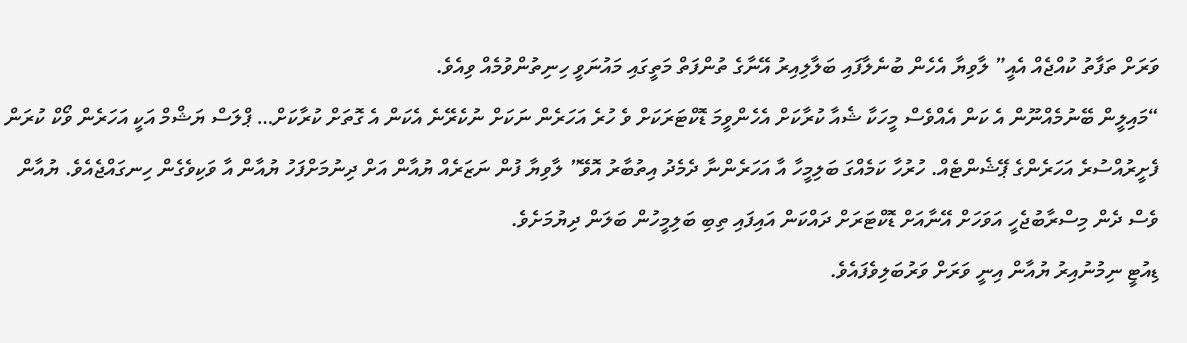ވަރަށް ތަފާތު ކުއްޖެއް އެއީ” ލާވިޔާ އެހެން ބުނެލާފައި ބަލާލިއިރު އޭނާގެ ތުންފަތް މަތީގައި މައުނަވީ ހިނިތުންވުމެއް ވިއެވެ.
“މައިލީން ބޭނުމެއްނޫން އެ ކަން އެއްވެސް މީހަކާ ޝެއާ ކުރާކަށް އެހެންވީމަ ޑޮކްޓަރަކަށް ވެ ހުރެ އަހަރެން ނަކަށް ނުކެރޭނެ އެކަން އެ ގޮތަށް ކުރާކަށް… ޕްލަސް ޔަޝްމް އަކީ އަހަރެން ވޯކް ކުރަން ފެށީރުއްސުރެ އަހަރެންގެ ޕޭޝެންޓެއް. ހުރުހާ ކަމެއްގަ ބަލިމީހާ އާ އަހަރެންނާ ދެމެދު އިތުބާރު އޮވޭ” ލާވިޔާ ފުން ނަޒަރެއް ޔުއާން އަށް ދިނުމަށްފަހު ޔުއާން އާ ވަކިވެގެން ހިނގައްޖެއެވެ. ޔުއާން ވެސް ދެން މިސްރާބުޖެހީ އަވަހަށް އޭނާއަށް ޑޮކްޓަރަށް ދައްކަން އައިފައި ތިބި ބަލިމީހުން ބަލަން ދިޔުމަށެވެ.
ޑިއުޓީ ނިމުނުއިރު ޔުއާން އިނީ ވަރަށް ވަރުބަލިވެފައެވެ.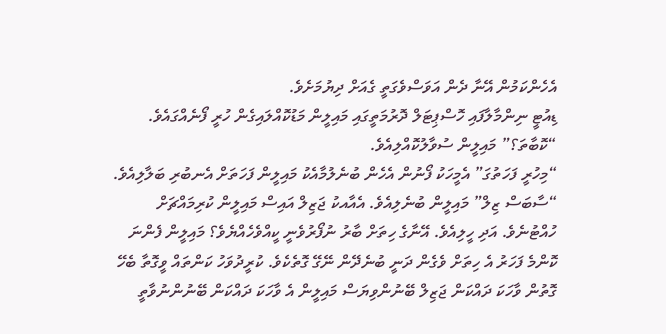އެހެންކަމުން އޭނާ ދެން އަވަސްވެގަތީ ގެއަށް ދިޔުމަށެވެ.
ޑިއުޓީ ނިންމާލާފައި ހޮސްޕިޓަލް ދޮރުމަތީގައި މައިލީން މަޑުކޮއްލައިގެން ހުރީ ފޯނެއްގައެވެ. “ކޮބާތަ؟” މައިލީން ސުވާލުކޮއްލިއެވެ.
“މިހުރީ ފަހަތުގަ” އެމީހަކު ފޯނުން އެހެން ބުނެލުމާއެކު މައިލީން ފަހަތަށް އެނބުރި ބަލާލިއެވެ.
“ސާބަސް ޒިލް” މައިލީން ބުނެލިއެވެ. އެއާއކު ޖަޒިލް އައިސް މައިލީން ކުރިމައްޗަށް ހުއްޓުނެވެ. އަދި ހީލިއެވެ. އޭނާގެ ހިތަށް ބާރު ނުފޯރުވެނީ ކީއްވެހެއްޔެވެ؟ މައިލީން ފެންނަ ކޮންމެ ފަހަރު އެ ހިތަށް ވެގެން ދަނީ ބުނެދޭން ނޭގޭ ގޮތެކެވެ. ކުރީދުވަހު ކަންތައް ވީގޮތާ ބެހޭ ގޮތުން ވާހަކަ ދައްކަން ޖަޒިލް ބޭނުންވިޔަސް މައިލީން އެ ވާހަކަ ދައްކަން ބޭނުންނުވާތީ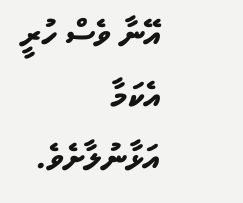އޭނާ ވެސް ހުރީ އެކަމާ އަޅާނުލާށެވެ.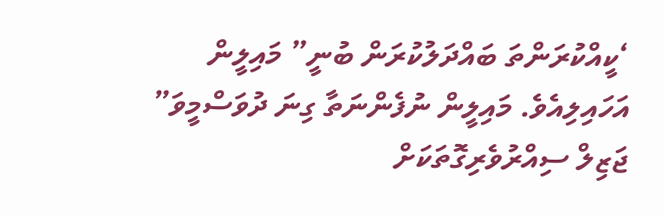‘ކީއްކުރަންތަ ބައްދަލުކުރަން ބުނީ” މައިލީން އަހައިލިއެވެ. މައިލީން ނުފެންނަތާ ގިނަ ދުވަސްމީވަ” ޖަޒިލް ސިއްރުވެރިގޮތަކަށް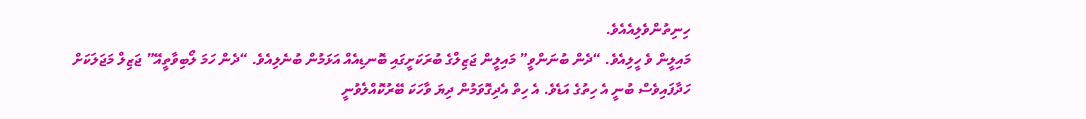ހިނިތުންވެލިއެއެވެ.
މައިލީން ވެ ހީލިއެވެ. “ދެން ބުނަންވީ” މައިލީން ޖަޒިލްގެ ބުރަކަށީގައި ބޮނޑިއެއް އަޅަމުން ބުނެލިއެވެ. “ދެން ހަމަ ލޯބިވާތީއޭ” ޖަޒިލް މަޖަލަކަށް ހަދާފައިވެސް ބުނީ އެ ހިތުގެ އަޑެވެ. އެ ހިތް އެދިގޮވަމުން ދިޔަ ވާހަކަ ބޭރުކޮއްލެވުނީ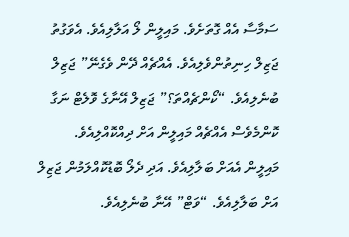ސަމާސާ އެއް ގޮތަށެވެ. މައިލީން ލޯ އަލާލިއެވެ. އެވަގުތު ޖަޒިލް ހިނިތުންވެލިއެވެ. އެއްޗެއް ދޭން ވެގެނޭ” ޖަޒިލް ބުނެލިއެވެ. “ކޯންޗެއްތަ؟” ޖަޒިލް އޭނާގެ ވޮލެޓް ނަގާ ކޮންމެވެސް އެއްޗެއް މައިލީން އަށް ދިއްކޮއްލިއެވެ.
މައިލީން އެއަށް ބަލާލިއެވެ. އަދި ދެލޯ ބޮޑުކޮއްލަމުން ޖަޒިލް އަށް ބަލާލިއެވެ. “ވަޓް” އޭނާ ބުނެލިއެވެ.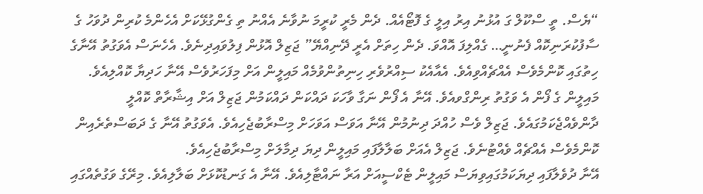“ޔެސް. ތީ ސްކޫލް ގަ އުޅުނު އިރު އިލީ ގެ ފޮޓޯއެއް. ދެން މެރީ ކުރީމަ ނުވާނެ އެއްނު ތި ގެންގުޅޭކަށް އެހެންމެ ކުރިން ދުވަހު ގެ ސާފުކުރަނިކޮއް ފެނުނީ… ގެއްލިފަ އޮއްވަ. ދެން ހިތަށް އެރީ ދޭނިއްޔޭ” ޖަޒިލް އޮޅުން ފިލުވައިދިނެވެ. އެހެނަސް އެވަގުތު އޭނާގެ ހިތުގައި ކޮންމެވެސް އެއްޗެއްވިއެވެ. އެއާއެކު ސިއްރުވެރި ހިނިތުންވުމެއް މައިލީން އަށް މިފަހަރުވެސް އޭނާ ހަދިޔާ ކޮއްލިއެވެ.
މައިލީން ގެ ފޯން އެ ވަގުތު ރިންގްވއެވެ. އޭނާ އެ ފޯން ނަގާ ވާހަކަ ދައްކަން ދައްކަމުން ޖަޒިލް އަށް އިޝާރާތް ކޮއްލީ ދާންވެއްޖެކަމުގައެވެ. ޖަޒިލް ވެސް ހުއްދަ ދިނުމުން އޭނާ އަވަސް އަވަހަށް މިސްރާބުޖެހިއެވެ. އެވަގުތު އޭނާ ގެ ދަބަސްތެރެއިން ކޮންމެވެސް އެއްޗެއް ވެއްޓުނެވެ. ޖަޒިލް އެއަށް ބަލާލާފައި މައިލީން ދިޔަ ދިމާލަށް މިސްރާބުޖެހިއެވެ.
އޭނާ ދުވެލާފައި ދިޔަކަމުގައިވިޔަސް މައިލީން ޓެކްސީއަށް އަރާ ނައްޓާލިއެވެ. އޭނާ އެ ގަނޑުކޮޅަށް ބަލާލިއެވެ. މިރޭގެ ވަގުތެއްގައި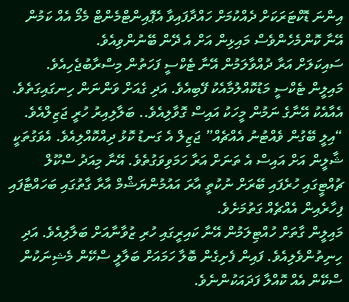އިންނަ ޑޮކްޓަރަކަށް ދެއްކުމަށް ހައްދާފައިވާ އެޕޮއިންޓްމެންޓް މެމޯ އެއް ކަމުން އޭނާ ކޮންމެހެންވެސް މައިޅިން އަށް އެ ދޭން ބޭނުންވިއެވެ.
ސައިކަލަށް އަރާ ދުއްވާލަމުން އޭނާ ޓެކްސީ ފަހަތުން މިސްރާބުޖެހިއެވެ. މައިލީން ޓެކްސީ މަޑުކޮއްލުމާއެކު ފޭބިއެވެ. އަދި ގެއަށް ވަންނަން ހިނގައިގަތެވެ. އެއާއެކު އޭނާގެ ނަމުން މީހަކު އައިސް ގޮވާލިއެވެ.. ބަލާލިއިރު ހުރީ ޖަޒިލްއެވެ.
“އިލީ ބޭގުން ވެއްޓުނު އެއްޗެއް” ޖަޒިލް އެ ގަނޑު ކޮޅު ދިއްކޮއްލިއެވެ. އެވަގުތަކީ ޝާލީން އަށް އައިސް އެ ތަނަށް އަރާ ހަމަވިވަގުތެވެ. އޭނާ މިއަދު ސްކޫލް ޗުއްޓީގައި ހުރެފައި ބޭރަށް ނުކުތީ އާރަ އައުމުންޔަޝްމް އާރާ ގާތުގައި ބަހައްޓާފައި ފިހާރެއިން އެއްޗެއް ގަތުމަށެވެ.
މައިލީން ގާތަށް ހުއްޓިލަމުން އޭނާ ކައިރީގައި ހުރި ޒުވާނާއަށް ބަލާލިއެވެ. އަދި ހިނިތުންވެލިއެވެ. ފައިން ފެށިގެން ބޮލާ ހަމައަށް ބަލާލީ ސްކޭން މެޝިނަކުން ސްކޭން އެއް ކޮއްލާ ފަދައަކުންނެވެ.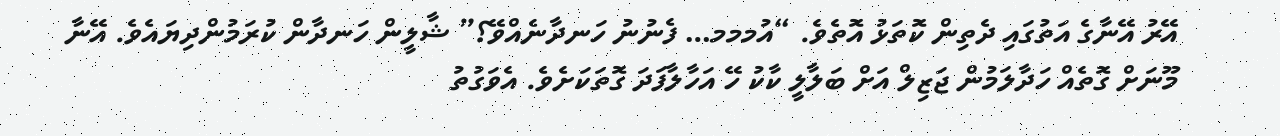އޭރު އޭނާގެ އަތުގައި ދެތިން ކޮތަޅު އޮތެވެ. “އުމމމ… ފެނުނު ހަނދާނެއްވޭ؟” ޝާލީން ހަނދާން ކުރަމުންދިޔައެވެ. އޭނާ މޫނަށް ގޮތެއް ހަދާލަމުން ޖަޒިލް އަށް ބަލާލީ ކާކު ހޭ އަހާލާފަދަ ގޮތަކަށެވެ. އެވަގުތު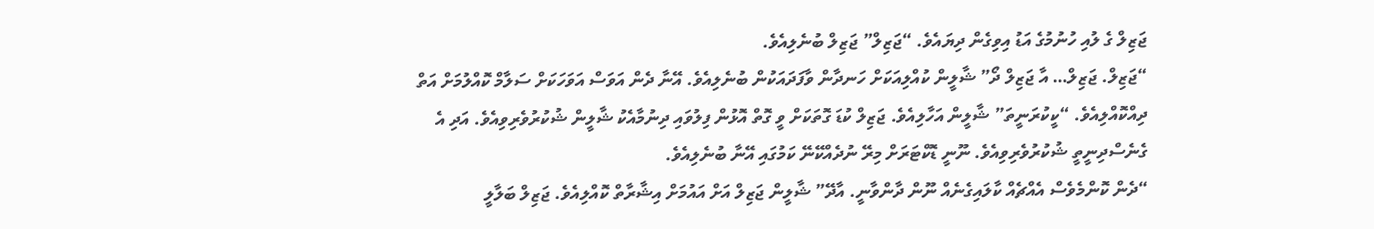ޖަޒިލް ގެ ލުއި ހުނުމުގެ އަޑު އިވިގެން ދިޔައެވެ. “ޖަޒިލް” ޖަޒިލް ބުނެލިއެވެ.
“ޖަޒިލް. ޖަޒިލް… އާ ޖަޒިލް ދޯ” ޝާލީން ކުއްލިއަކަށް ހަނދާން ވާފަދައަކުން ބުނެލިއެވެ. އޭނާ ދެން އަވަސް އަވަހަކަށް ސަލާމް ކޮއްލުމަށް އަތް ދިއްކޮއްލިއެވެ. “ކީކުރަނީތަ” ޝާލީން އަހާލިއެވެ. ޖަޒިލް ކުޑަ ގޮތަކަށް ވީ ގޮތް އޮޅުން ފިލުވައި ދިނުމާއެކު ޝާލީން ޝުކުރުވެރިވިއެވެ. އަދި އެ ގެނެސްދިނީތީ ޝުކުރުވެރިވިއެވެ. ނޫނީ ޑޮކްޓަރަށް މިރޭ ނުދެއްކޭނޭ ކަމުގައި އޭނާ ބުނެލިއެވެ.
“ދެން ކޮންމެވެސް އެއްޗެއް ކާލައިގެނެއް ނޫން ދާންވާނީ. އާދޭ” ޝާލީން ޖަޒިލް އަށް އައުމަށް އިޝާރާތް ކޮއްލިއެވެ. ޖަޒިލް ބަލާލީ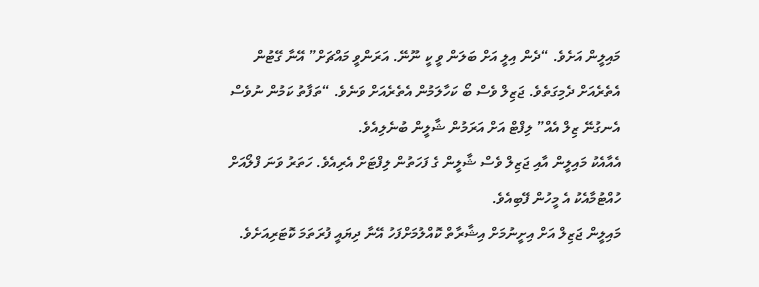މައިލީން އަށެވެ. “ދެން އިލީ އަށް ބަލަން ވީ ކީ ނޫނޭ. އަރަންވީ މައްޗަށް” އޭނާ ގޭޓުން އެތެރެއަށް ދެމިގަތެވެ. ޖަޒިލް ވެސް ބޯ ކަހާލަމުން އެތެރެއަށް ވަނެވެ. “ތަފާތު ކަމުން ނުވެސް އެނގުނޭ ޒިލް އެއް” ލިފްޓް އަށް އަރަމުން ޝާލީން ބުނެލިއެވެ.
އެއާއެކު މައިލީން އާއި ޖަޒިލް ވެސް ޝާލީން ގެ ފަހަތުން ލިފްޓަށް އެރިއެވެ. ހަތަރު ވަނަ ފްލޯއަށް ހުއްޓުމާއެކު އެ މީހުން ފޭބިއެވެ.
މައިލީން ޖަޒިލް އަށް އިށީނުމަށް އިޝާރާތް ކޮއްލުމަށްފަހު އޭނާ ދިޔައީ ފުރަތަމަ ކޮޓަރިއަށެވެ.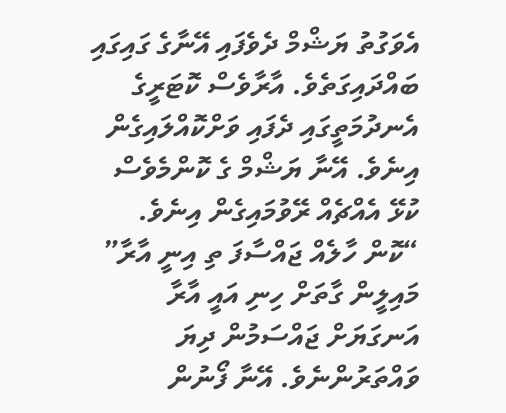އެވަގުތު ޔަޝްމް ދެވެފައި އޭނާގެ ގައިގައި ބައްދައިގަތެވެ. އާރާވެސް ކޮޓަރީގެ އެނދުމަތީގައި ދެފައި ވަށްކޮއްލައިގެން އިނެވެ. އޭނާ ޔަޝްމް ގެ ކޮންމެވެސް ކުޅޭ އެއްޗެއް ރޭވުމައިގެން އިނެވެ.
“ކޮން ހާލެއް ޖައްސާފަ ތި އިނީ އާރާ” މައިލީން ގާތަށް ހިނި އައީ އާރާ އަނގަޔަށް ޖައްސަމުން ދިޔަ ވައްތަރުންނެވެ. އޭނާ ފޯނުން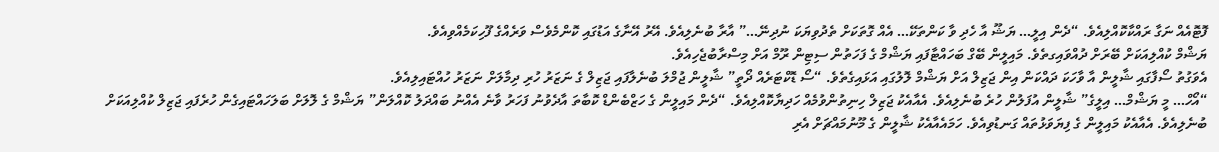ފޮޓޮއެއް ނަގާ ރައްކާކޮއްލިއެވެ. “ދެން އިލީ… ޔަޝޫ އާ ހެދި ވާ ކަންތަކޭ… އެއް ގޮތަކަށް ތެދުވިޔަކަ ނުދިނޭ…” އާރާ ބުނެލިއެވެ. އޭރު އޭނާގެ އަޑުގައި ކޮންމެވެސް ވަރެއްގެ ފޫހިކަމެއްވިއެވެ.
ޔަޝްމް ކުއްލިއަކަށް ބޭރަށް ދުއްވައިގތެވެ. މައިލީން ބޭގް ބަހައްޓާފައި ޔަޝްމް ގެ ފަހަތުން ސިޓިން ރޫމް އަށް މިސްރާބުޖެހިއެވެ.
އެވަގުތު ސޯފާގައި ޝާލީން އާ ވާހަކަ ދައްކަން އިން ޖަޒިލް އަށް ޔަޝްމް ލޮލުގައި އަޅައިގެތެވެ. “ސޯ ޑޮކްޓަރެއް ދޯތީ” ޝާލީން ޖުމްލަ ބުނެލާފައި ޖަޒިލް ގެ ނަޒަރު ހުރި ދިމާލަށް ނަޒަރު ހުއްޓައިލިއެވެ.
“އޯހް… މީ ޔަޝްމް… އިލީގެ” ޝާލީން އުފަލުން ހުރެ ބުނެލިއެވެ. އެއާއެކު ޖަޒިލް ހިނިތުންވުމެއް ހަދިޔާކޮއްލިއެވެ. “ދެން މައިލީން ގެ ހަޒްބެންޑް ކޮބާތަ އާދެވުނު ފަހަރު ވާނެ އެއްނު ބައްދަލު ކޮއްލަން” ޔަޝްމް ގެ ލޮލަށް ބަލަހައްޓައިގެން ހުރެފައި ޖަޒިލް ކުއްލިއަކަށް ބުނެލިއެވެ. އެއާއެކު މައިލީން ގެ ފިޔަވަޅުތައް ގަނޑުވިއެވެ. ހަމައެއާއެކު ޝާލީން ގެ މޫނުމައްޗަށް އެރި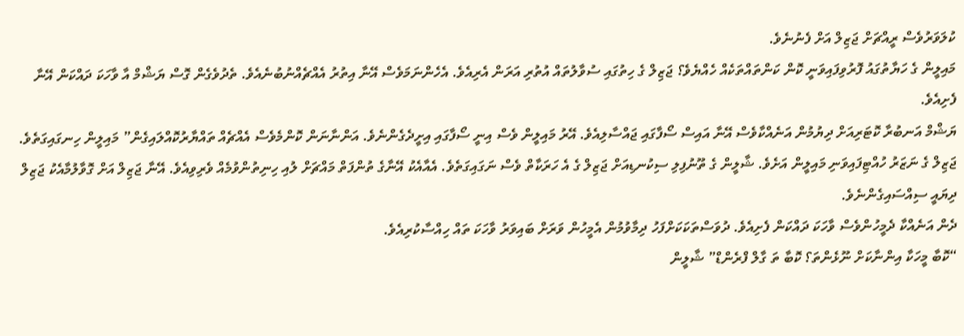ކުލަވަރުވެސް ރީއްޗަށް ޖަޒިލް އަށް ފެނުނެވެ.
މައިލީން ގެ ހަޔާތުގައު ފޮރުވިފައިވަނީ ކޮން ކަންތައްތަކެއް ހެއްޔެވެ؟ ޖަޒިލް ގެ ހިތުގައި ސުވާލުތައް އުތުރި އަރަން އެރިއެވެ. އެހެންނަމަވެސް އޭނާ އިތުރު އެއްޗެއްނުބުނެއެވެ. ތެދުވެގެން ގޮސް ޔަޝްމް އާ ވާހަކަ ދައްކަން އޭނާ ފެށިއެވެ.
ޔަޝްމް އަނބުރާ ކޮޓަރިއަށް ދިޔުމުން އަނެއްކާވެސް އޭނާ އައިސް ސޯފާގައި ޖައްސާލިއެވެ. އޭރު މައިލީން ވެސް އިނީ ސޯފާގައި އިށީދެގެންނެވެ. އަންނާނަން ކޮންމެވެސް އެއްޗެއް ތައްޔާރުކޮއްލައިގެން” މައިލީން ހިނގައިގަތެވެ. ޖަޒިލް ގެ ނަޒަރު ހުއްޓިފައިވަނި މައިލީން އަށެވެ. ޝާލީން ގެ ތޫނުފިލި ސިކުނޑިއަށް ޖަޒިލް ގެ އެ ހަރަކާތް ވެސް ނަގައިގަތެވެ. އެއާއެކު އޭނާގެ ތުންފަތް މައްޗަށް ލުއި ހިނިތުންވުމެއް ވެރިވިއެވެ. އޭނާ ޖަޒިލް އަށް ގޮވާލުމާއެކު ޖަޒިލް ދިޔައީ ސިއްސައިގެންނެވެ.
ދެން އަނެއްކާ ދެމީހުންވެސް ވާހަކަ ދައްކަން ފެށިއެވެ. ދުވަސްތަކަކަށްފަހު ދިމާވުމުން އެމީހުން ވަރަށް ބައިވަރު ވާހަކަ ތައް ހިއްސާކުރިއެވެ.
“ކޮބާ މީހަކާ އިންނާކަށް ނޫޅެންތަ؟ ކޮބާ ތަ ގާލް ފްރެންޑް” ޝާލީން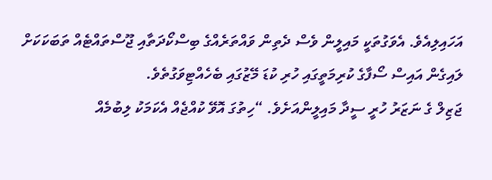އަހައިލިއެވެ. އެވަގުތަކީ މައިލީން ވެސް ދެތިން ވައްތަރެއްގެ ބިސްކޯދަތާއި ޖޫސްތައްޓެއް ތަބަކަކަށް ލައިގެން އައިސް ސޯފާގެ ކުރިމަތީގައި ހުރި ކުޑަ މޭޒުގައި ބެހެއްޓިވަގުތެވެ.
ޖަޒިލް ގެ ނަޒަރު ހުރީ ސީދާ މައިލީންއަށެވެ. “ހިތުގަ އޮވޭ ކުއްޖެއް އެކަމަކު ލިބުމެއް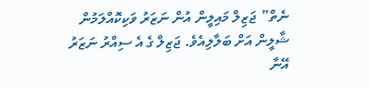ނެތް” ޖަޒިލް މައިލީން އުން ނަޒަރު ވަކިކޮއްލަމުން ޝާލީން އަށް ބަލާލިއެވެ. ޖަޒިލް ގެ އެ ސިއްރު ނަޒަރު އޭނާ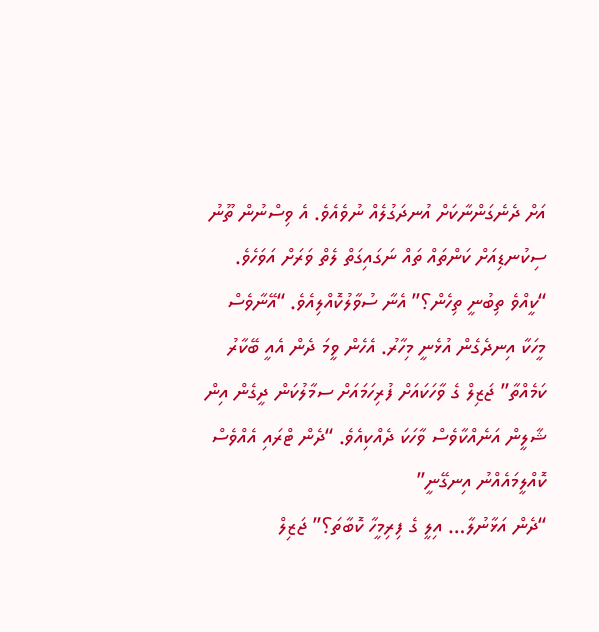އަށް ދެނެގަންނާކަށް އުނދަގުލެއް ނުވެއެވެ. އެ ވިސްނުން ތޫނު ސިކުނޑިއަށް ކަންތައް ތައް ނަގައިގަތް ލެތް ވަރަށް އަވަހެވެ.
“ކީއްވެ ތިބުނީ ތިހެން؟” އެނާ ސުވާލުކޮއްލިއެވެ. “އޭނާވެސް މީހަކާ އިނދެގެން އުޅެނީ މިހާރު. އެހެން ވީމަ ދެން އެއީ ބޭކާރު ކަމެއްތާ” ޖަޒިލް ގެ ވާހަކައަށް ފުރިހަމައަށް ސމާލުކަން ދީގެން އިން ޝާލީން އަނެއްކާވެސް ވާހަކަ ދެއްކިއެވެ. “ދެން ޓްރައި އެއްވެސް ކޮއްލީމައެއްނު އިނގޭނީ”
“ދެން އަޅާނުލާ… އިލީ ގެ ފިރިމީހާ ކޮބާތަ؟” ޖަޒިލް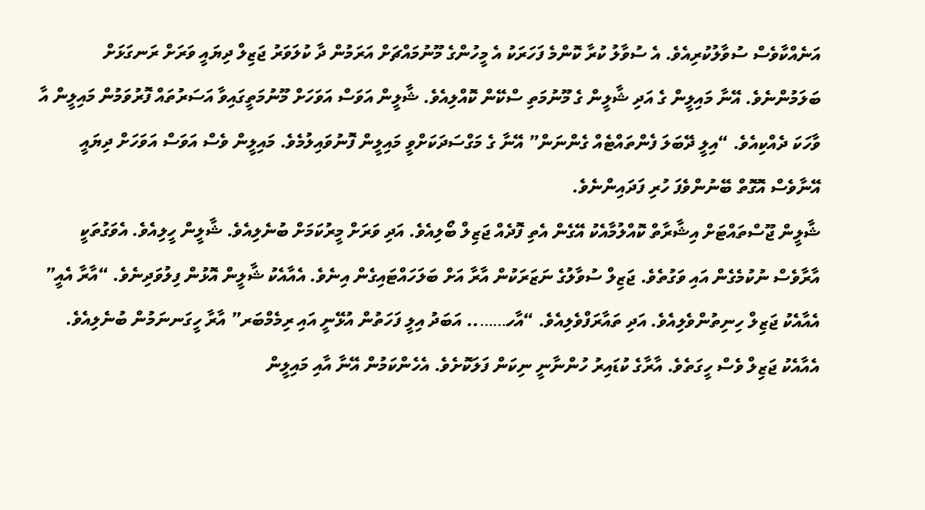އަނެއްކާވެސް ސުވާލުކުރިއެވެ. އެ ސުވާލު ކުރާ ކޮންމެ ފަހަރަކު އެ މީހުންގެ މޫނުމައްޗަށް އަރަމުން ދާ ކުލަވަރު ޖަޒިލް ދިޔައީ ވަރަށް ރަނގަޅަށް ބަލަމުންނެވެ. އޭނާ މައިލީން ގެ އަދި ޝާލީން ގެ މޫނުމަތި ސްކޭން ކޮއްލިއެވެ. ޝާލީން އަވަސް އަވަހަށް މޫނުމަތީގައިވާ އަސަރުތައް ފޮރުވަމުން މައިލީން އާ ވާހަކަ ދެއްކިއެވެ. “އިލީ ދޭބަލަ ފެންތައްޓެއް ގެންނަން” އޭނާ ގެ މަގްސަދަކަށްވީ މައިލީން ފޮނުވައިލުމެވެ. މައިލީން ވެސް އަވަސް އަވަހަށް ދިޔައީ އޭނާވެސް އޮގޮތް ބޭނުންވެފަ ހުރި ފަދައިންނެވެ.
ޝާލީން ޖޫސްތައްޓަށް އިޝާރާތް ކޮއްލުމާއެކު އޭގެން އެތި ފޮދެއް ޖަޒިލް ބޯލިއެވެ. އަދި ވަރަށް މީރުކަމަށް ބުނެލިއެވެ. ޝާލީން ހީލިއެވެ. އެވަގުތަކީ އާރާވެސް ނުކުމެގެން އައި ވަގުތެވެ. ޖަޒިލް ސުވާލުގެ ނަޒަރަކުން އާރާ އަށް ބަލަހައްޓައިގެން އިނެވެ. އެއާއެކު ޝާލީން އޮޅުން ފިލުވަދިނެވެ. “އާރާ އެއީ” އެއާއެކު ޖަޒިލް ހިނިތުންވެލިއެވެ. އަދި ތައާރަފްވެލިއެވެ. “އާހ…….. އަބަދު އިލީ ފަހަތުން އުޅޭނީ އައި ރިމެމްބަރ” އާރާ ހީގަނނަމުން ބުނެލިއެވެ. އެއާއެކު ޖަޒިލް ވެސް ހީގަތެވެ. އާރާގެ ކުޑައިރު ހުންނާނީ ނިކަން ފަލަކޮށެވެ. އެހެންކަމުން އޭނާ އާއި މައިލީން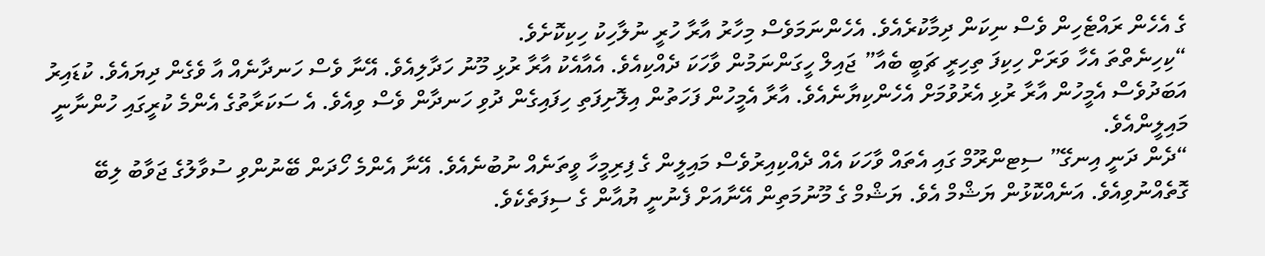ގެ އެހެން ރައްޓެހިން ވެސް ނިކަން ދިމާކުރެއެވެ. އެހެންނަމަވެސް މިހާރު އާރާ ހުރީ ނުލާހިކު ހިކިކޮށެވެ.
“ކިހިނެތްތަ އެހާ ވަރަށް ހިކިފަ ތިހިރީ ޗަބީ ބެއާ” ޖައިލް ހީގަންނަމުން ވާހަކަ ދެއްކިއެވެ. އެއާއެކު އާރާ ރުޅި މޫނު ހަދާލިއެވެ. އޭނާ ވެސް ހަނދާނެއް އާ ވެގެން ދިޔައެވެ. ކުޑައިރު އަބަދުވެސް އެމީހުން އާރާ ރުޅި އެރުވުމަށް އެހެންކިޔާނެއެވެ. އާރާ އެމީހުން ފަހަތުން އިލޮށިފަތި ހިފައިގެން ދުވި ހަނދާން ވެސް ވިއެވެ. އެ ސަކަރާތުގެ އެންމެ ކުރީގައި ހުންނާނީ މައިލީންއެވެ.
“ދެން ދަނީ އިނގޭ” ސިޓންރޫމް ގައި އެތައް ވާހަކަ އެއް ދެއްކިއިރުވެސް މައިލީން ގެ ފިރިމީހާ ވީތަނެއް ނުބުނެއެވެ. އޭނާ އެންމެ ހޯދަން ބޭނުންވި ސުވާލުގެ ޖަވާބު ލިބޭ ގޮތެއްނުވިއެވެ. އަނެއްކޮޅުން ޔަޝްމް އެވެ. ޔަޝްމް ގެ މޫނުމަތިން އޭނާއަށް ފެނުނީ ޔުއާން ގެ ސިފަތެކެވެ.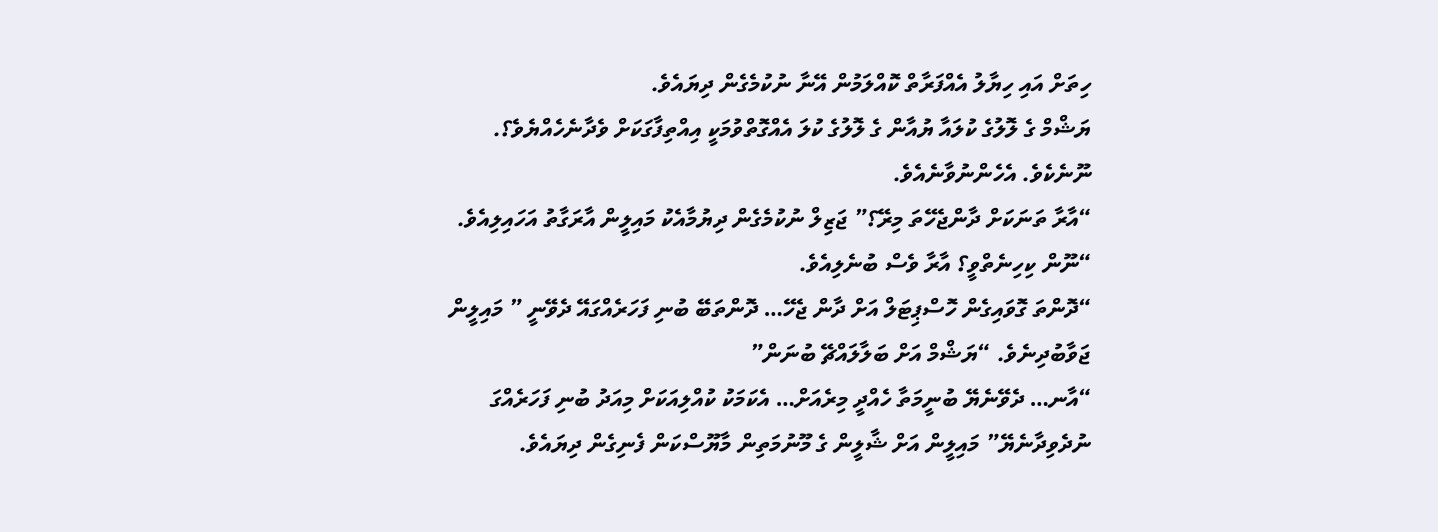ހިތަށް އައި ހިޔާލު އެއްފަރާތް ކޮއްލަމުން އޭނާ ނުކުމެގެން ދިޔައެވެ.
ޔަޝްމް ގެ ލޮލުގެ ކުލައާ ޔުއާން ގެ ލޮލުގެ ކުލަ އެއްގޮތްވުމަކީ އިއްތިފާގަކަށް ވެދާނެހެއްޔެވެ؟. ނޫނެކެވެ. އެހެންނުވާނެއެވެ.
“އާރާ ތަނަކަށް ދާންޖެހޭތަ މިރޭ؟” ޖަޒިލް ނުކުމެގެން ދިޔުމާއެކު މައިލީން އާރަގާތު އަހައިލިއެވެ. “ނޫން ކިހިނެތްވީ؟ އާރާ ވެސް ބުނެލިއެވެ.
“ދޮންތަ ގޮވައިގެން ހޮސްޕިޓަލް އަށް ދާން ޖެހޭ… ދޮންތަބޭ ބުނި ފަހަރެއްގައޭ ދެވޭނީ ” މައިލީން ޖަވާބުދިނެވެ. “ޔަޝްމް އަށް ބަލާލައްޗޭ ބުނަން”
“އާނ… ދެވޭނެޔޭ ބުނީމަތާ ހެއްދީ މިރެއަށް… އެކަމަކު ކުއްލިއަކަށް މިއަދު ބުނި ފަހަރެއްގަ ނުދެވިދާނެޔޭ” މައިލީން އަށް ޝާލީން ގެ މޫނުމަތިން މާޔޫސްކަން ފެނިގެން ދިޔައެވެ.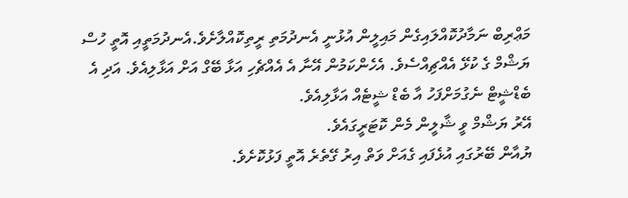މަޢްރިބް ނަމާދުކޮއްލައިގެން މައިލީން އުޅުނީ އެނދުމަތި ރީތިކޮއްލާށެވެ.އެނދުމަތީއި އޮތީ ހުސް ޔަޝްމް ގެ ކުޅޭ އެއްޗިއްސެވެ. އެހެންކަމުން އޭނާ އެ އެއްޗެހި އަޅާ ބޭގް އަށް އަޅާލިއެވެ. އަދި އެ ބެޑްޝީޓް ނެގުމަށްފަހު އާ ބެޑް ޝީޓެއް އަޅާލިއެވެ.
އޭރު ޔަޝްމް ވީ ޝާލީން މެން ކޮޓަރީގައެވެ.
ޔުއާން ބޭރުގައި އުޅެފައި ގެއަށް ވަތް އިރު ގޭތެރެ އޮތީ ފަޅުކޮށެވެ.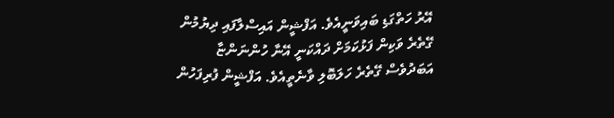އޭރު ހަތްގަޑި ބައިވަނީއެވެ. އަފްޝީން އައިސްލާފައި ދިޔުމުން ގޭތެރެ ވަކިން ފަޅުކަމަށް ދައްކަނީ އޭނާ ހުންނަންޏާ އަބަދުވެސް ގޭތެރެ ހަލަބޮލި ވާނެތީއެވެ. އަފްޝީން ފުރިފަހުން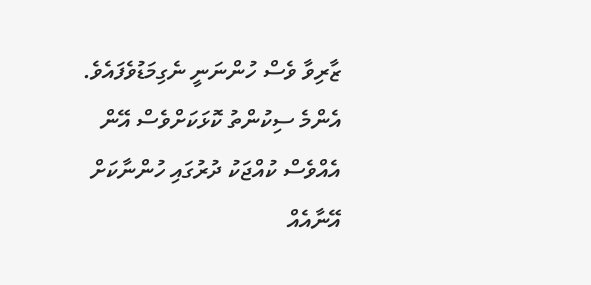ޒާރިވާ ވެސް ހުންނަނީ ނެގިމަޑުވެފައެވެ. އެންމެ ސިކުންތު ކޮޅަކަށްވެސް އޭން އެއްވެސް ކުއްޖަކު ދުރުގައި ހުންނާކަށް އޭނާއެއް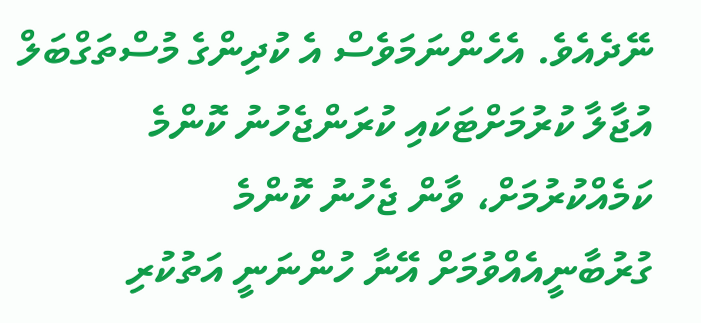ނޭދެއެވެ. އެހެންނަމަވެސް އެ ކުދިންގެ މުސްތަގްބަލް އުޖާލާ ކުރުމަށްޓަކައި ކުރަންޖެހުނު ކޮންމެ ކަމެއްކުރުމަށް، ވާން ޖެހުނު ކޮންމެ ގުރުބާނީއެއްވުމަށް އޭނާ ހުންނަނީ އަތުކުރި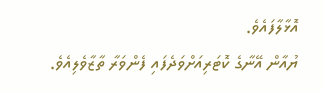އޮޅާލާފައެވެ.
ޔުއާން އޭނާގެ ކޮޓަރިއަށްވަދެފައި ފެންވަރާ ތާޒާވެލިއެވެ.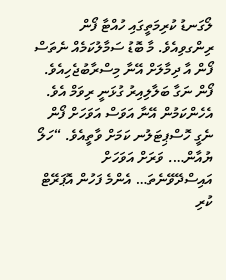ލޯގަނޑު ކުރިމަތީގައި ހުއްޓާ ފޯން ރިންގވިއެވެ. މާ ބޮޑު ސަމާލުކަމެއް ނެތަސް ފޯން އާ ދިމާލަށް އޭނާ މިސްރާބުޖެހިއެވެ. ފޯން ނަގާ ބަލާލިއިރު ގުޅަނީ ރިވަމް އެވެ. އެހެންކަމުން އޭނާ އަވަސް އަވަހަށް ފޯން ނެގީ ހޮސްޕިޓަލުނ ކަމަށް ވާތީއެވެ. “ހަލޯ ޔުއާން…. ވަރަށް އަވަހަށް އައިސްދޭވޭނެތަ… އެންމެ ފަހުން އޮޕަރޭޓް ކުރި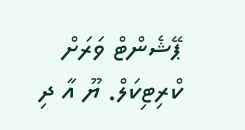ޕޭޝެންޓް ވަރަށް ކްރިޓިކަލް. ޔޫ އާ ދި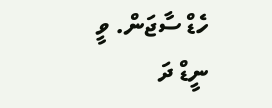ހެޑް ސާޖަން. ވީ ނީޑް ދަ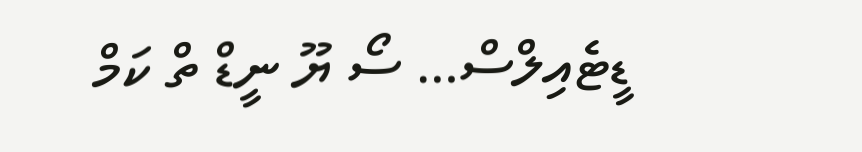ޑީޓެއިލްސް… ސޯ ޔޫ ނީޑް ތް ކަމް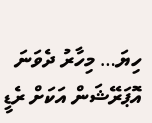ހިޔަ… މިހާރު ދެވަނަ އޮޕަރޭޝަން އަކަށް ރެޑީ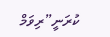ކުރަނީ”ރިވަމް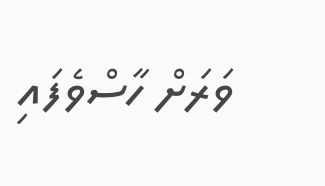ވަރަށް ހާސްވެފައި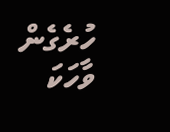ހުރެގެން ވާހަކަ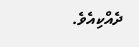ދެއްކިއެވެ.